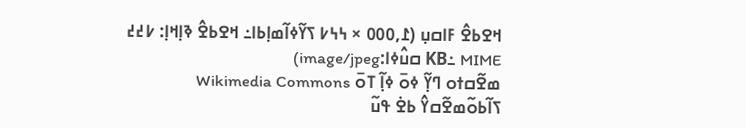ߞߐߕߐ߮ ߓߊߛߎ߲ (߁,߀߀߀ × ߆߆߇ ߖߌ߬ߦߊ߬ߘߊ߲ߕߊ߸ ߞߐߕߐ߮ ߢߊ߲ߞߊ߲: ߇߄߄ KB߸ MIME ߛߎ߮ߦߊ:image/jpeg)
ߘߐ߬ߛߙߋ ߣߌ߲߬ ߦߋ߫ ߦߊ߲߬ ߠߋ߫ Wikimedia Commons ߖߊ߬ߕߋ߬ߘߐ߬ߛߌ߮ ߕߐ߭ ߟߎ߬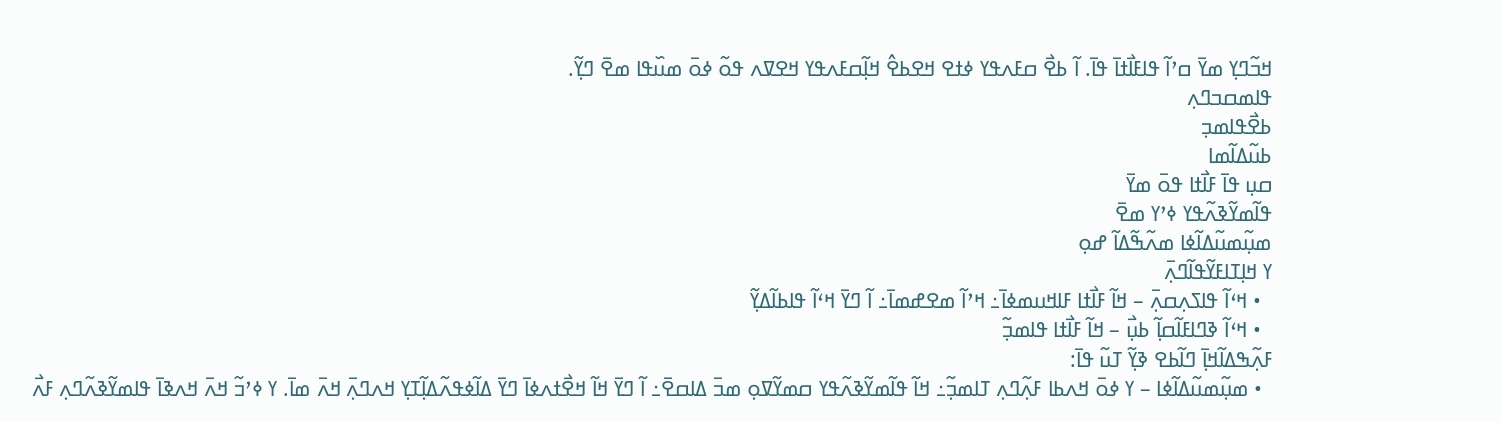ߞߏ߬ߣߌ߲ ߘߌ߫ ߛߴߊ߬ ߟߊߓߊ߯ߙߊ߫ ߟߊ߫. ߊ߬ ߕߐ߯ ߛߓߍߟߌ ߦߙߐ ߞߐߕߐ߮ ߞߊ߲߬ߛߓߍߟߌ ߞߐߜߍ ߟߋ߬ ߦߋ߫ ߘߎ߰ߟߊ ߘߐ߫ ߣߌ߲߬.
ߟߊߘߛߏߣߍ߲
ߕߐ߯ߟߊߘߏ߲
ߕߎ߬ߡߊ߬ߘߊ
ߛߎ߲ ߟߊ߫ ߓߊ߯ߙߊ ߟߋ߫ ߘߌ߫
ߟߊ߬ߘߌ߬ߢߍ߬ߟߌ ߦߴߌ ߘߐ߫
ߘߎ߲߬ߘߎ߬ߡߊ߬ߦߊ ߘߍ߬ߒ߬ߡߊ߬ ߝߋ߲
ߌ ߞߊ߲ߠߊߓߌ߬ߟߊ߬ߣߍ߲߫
  • ߞߵߊ߬ ߟߊߖߍ߲ߛߍ߲߫ – ߞߊ߬ ߓߊ߯ߙߊ ߓߊߞߎߘߦߊ߫߸ ߞߴߊ߬ ߘߐߝߘߊ߫߸ ߊ߬ ߣߌ߫ ߞߵߊ߬ ߟߊߕߊ߬ߡߌ߲߬
  • ߞߵߊ߬ ߢߣߊߓߊ߬ߛߊ߲߬ ߕߎ߲߯ – ߞߊ߬ ߓߊ߯ߙߊ ߟߊߘߏ߲߬
ߓߍ߲߬ߒߡߊ߬ߞߊ߲߫ ߣߊ߬ߕߐ ߢߌ߲߬ ߠߎ߬ ߟߊ߫:
  • ߘߎ߲߬ߘߎ߬ߡߊ߬ߦߊ – ߌ ߦߋ߫ ߞߍߕߊ ߓߍ߲߬ߣߍ߲ ߠߊߘߏ߲߬߸ ߞߊ߬ ߟߊ߬ߘߌ߬ߢߍ߬ߟߌ ߛߘߌ߬ߜߋ߲ ߘߏ߫ ߡߊߛߐ߫߸ ߊ߬ ߣߌ߫ ߞߊ߬ ߞߐ߯ߙߍߦߊ߫ ߣߌ߫ ߡߊ߬ߦߟߍ߬ߡߊ߲߬ߠߌ߲ ߞߍߣߍ߲߫ ߞߍ߫ ߘߊ߫. ߌ ߦߴߏ߬ ߞߍ߫ ߞߍߢߊ߫ ߟߊߘߌ߬ߢߍ߬ߣߍ߲ ߓߍ߯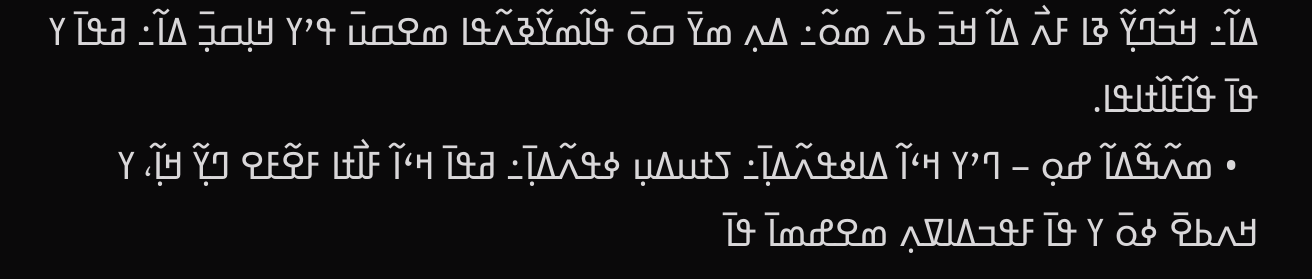ߡߊ߬߸ ߞߏ߬ߣߌ߲߬ ߢߊ ߓߍ߯ ߡߊ߬ ߞߏ߫ ߕߍ߫ ߘߋ߬߸ ߡߍ߲ ߘߌ߫ ߛߋ߫ ߟߊ߬ߘߌ߬ߢߍ߬ߟߊ ߘߐߛߎ߫ ߟߴߌ ߞߊ߲ߛߏ߲߫ ߡߊ߬߸ ߥߟߊ߫ ߌ ߟߊ߫ ߟߊ߬ߓߊ߰ߙߊߟߊ.
  • ߘߍ߬ߒ߬ߡߊ߬ ߝߋ߲ – ߣߴߌ ߞߵߊ߬ ߡߊߦߟߍ߬ߡߊ߲߫߸ ߖߙߎߡߎ߲ ߦߟߍ߬ߡߊ߲߫߸ ߥߟߊ߫ ߞߵߊ߬ ߓߊ߯ߙߊ ߓߐ߬ߓߐ ߣߌ߲߬ ߞߊ߲߬، ߌ ߞߍߕߐ߫ ߦߋ߫ ߌ ߟߊ߫ ߓߟߏߡߊߜߍ߲ ߘߐߝߘߊ߫ ߟߊ߫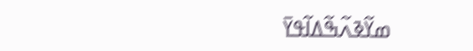ߘߌ߬ߢߍ߬ߒ߬ߡߊ߬ߟߌ߫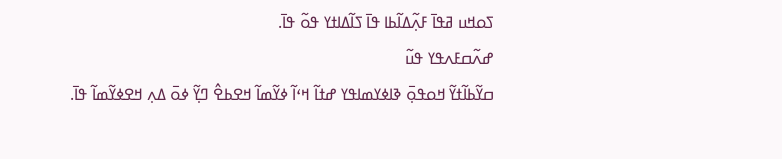ߖߋߞߎ ߥߟߊ߫ ߓߍ߲߬ߡߊ߬ߕߊ ߟߊ߫ ߖߊ߬ߡߊߙߌ ߟߋ߬ ߟߊ߫.
ߝߍ߬ߛߓߍߟߌ ߟߎ߬
ߛߌ߬ߕߊ߬ߙߌ߬ ߞߋߟߋ߲߫ ߢߊߦߌߘߊߟߌ ߝߙߊ߬ ߞߵߊ߬ ߦߌ߬ߘߊ߬ ߞߐߕߐ߮ ߣߌ߲߬ ߦߋ߫ ߡߍ߲ ߞߐߦߌ߬ߘߊ߬ ߟߊ߫.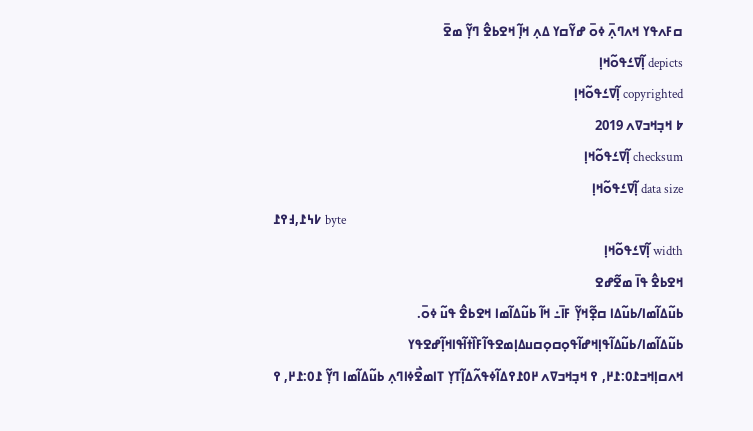ߛߓߍߟߌ ߞߍߣߍ߲߫ ߦߋ߫ ߝߌ߬ߛߌ ߡߍ߲ ߞߊ߲߬ ߞߐߕߐ߮ ߣߌ߲߬ ߘߐ߫
depicts ߊ߲߬ߜߑߟߋ߬ߞߊ߲
copyrighted ߊ߲߬ߜߑߟߋ߬ߞߊ߲
߈ ߞߏ߲ߞߏߜߍ 2019
checksum ߊ߲߬ߜߑߟߋ߬ߞߊ߲
data size ߊ߲߬ߜߑߟߋ߬ߞߊ߲
߇߆߁,߃߉߁ byte
width ߊ߲߬ߜߑߟߋ߬ߞߊ߲
ߞߐߕߐ߮ ߟߊ߫ ߘߐ߬ߝߐ
ߕߎ߬ߡߊ߬ߘߊ/ߕߎ߬ߡߊ ߛߐ߲߬ߞߌ߲߬ ߓߊ߫߸ ߞߊ߬ ߕߎ߬ߡߊ߬ߘߊ ߞߐߕߐ߮ ߟߎ߬ ߦߋ߫.
ߕߎ߬ߡߊ߬ߘߊ/ߕߎ߬ߡߊ߬ߟߊ߲ߞߝߊ߬ߟߋ߲ߛߋ߲ߛߎߡߊ߲ߘߐߟߊ߬ߓߊ߰ߙߊ߬ߟߊߞߊ߲߬ߝߐߟߌ
ߞߍߛߊ߲ߞߏ߁߀:߁߂, ߉ ߞߏ߲ߞߏߜߍ ߂߀߁߉ߡߊ߬ߦߟߍ߬ߡߊ߲߬ߠߌ߲ ߠߊߘߐ߯ߦߊߣߍ߲ ߕߎ߬ߡߊ߬ߘߊ ߣߌ߲߬ ߁߀:߁߂, ߉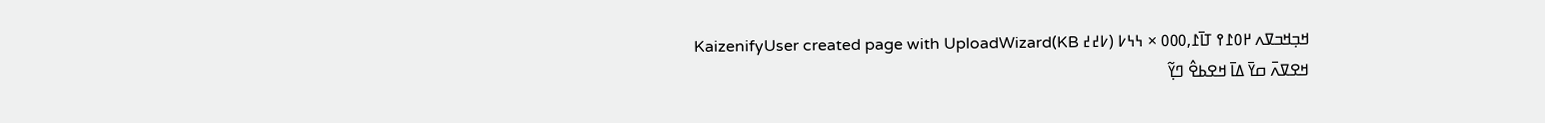ߞߏ߲ߞߏߜߍ ߂߀߁߉ ߠߊ߫߁,߀߀߀ × ߆߆߇ (߇߄߄ KB)KaizenifyUser created page with UploadWizard
ߞߐߜߍ߫ ߛߌ߫ ߡߊ߫ ߞߐߕߐ߮ ߣߌ߲߬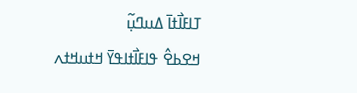ߠߊߓߊ߯ߙߊ߫ ߡߎߣߎ߲߬
ߞߐߕߐ߮ ߟߊߓߊ߯ߙߊߟߌ߫ ߞߙߎߞߙߍ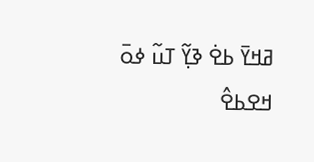ߥߞߌ߫ ߕߐ߭ ߢߌ߲߬ ߠߎ߬ ߦߋ߫ ߞߐߕߐ߮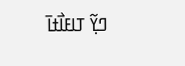ߣߌ߲߬ ߠߊߓߊ߯ߙߊ߫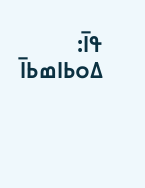ߟߊ߫:
ߡߋߕߊߘߕߊ߫